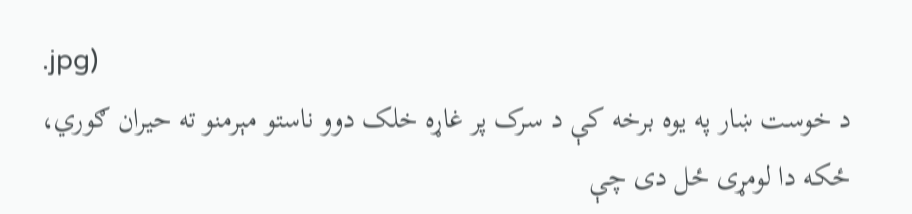.jpg)
د خوست ښار په یوه برخه کې د سرک پر غاړه خلک دوو ناستو مېرمنو ته حیران ګوري، ځکه دا لومړی ځل دی چې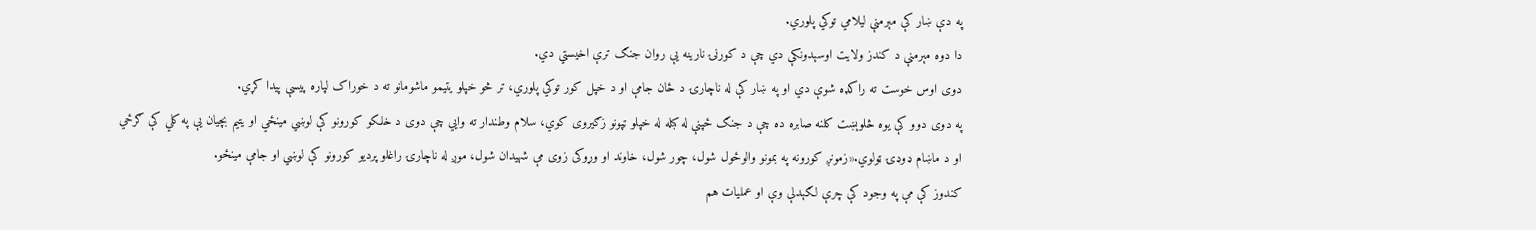په دې ښار کې مېرمنې لیلامي توکي پلوري.
دا دوه مېرمنې د کندز ولایت اوسېدونکې دي چې د کورنۍ نارینه یې روان جنګ ترې اخیستي دي.
دوی اوس خوست ته راکډه شوې دي او په ښار کې له ناچارۍ د ځان جامې او د خپل کور توکي پلوري، تر څو خپلو یتیمو ماشومانو ته د خوراک لپاره پیسې پيدا کړي.
په دوی دوو کې يوه څلوېښت کلنه صابره ده چې د جنګ ځپنې له کبله له خپلو ټپونو زګیروی کوي، سلام وطندار ته وايي چې دوی د خلکو کورونو کې لوښي مینځي او یتیم بچیان يې په کلي کې ګرځي او د ماښام ډوډۍ ټولوي.«زمونږ کورونه په بمونو والوځول شول، چور شول، خاوند او وړوکی زوی مې شهیدان شول، موږ له ناچارۍ راغلو پردیو کورونو کې لوښي او جامې مینځو.
کندوز کې مې په وجود کې چرې لګېدلې وې او عملیات هم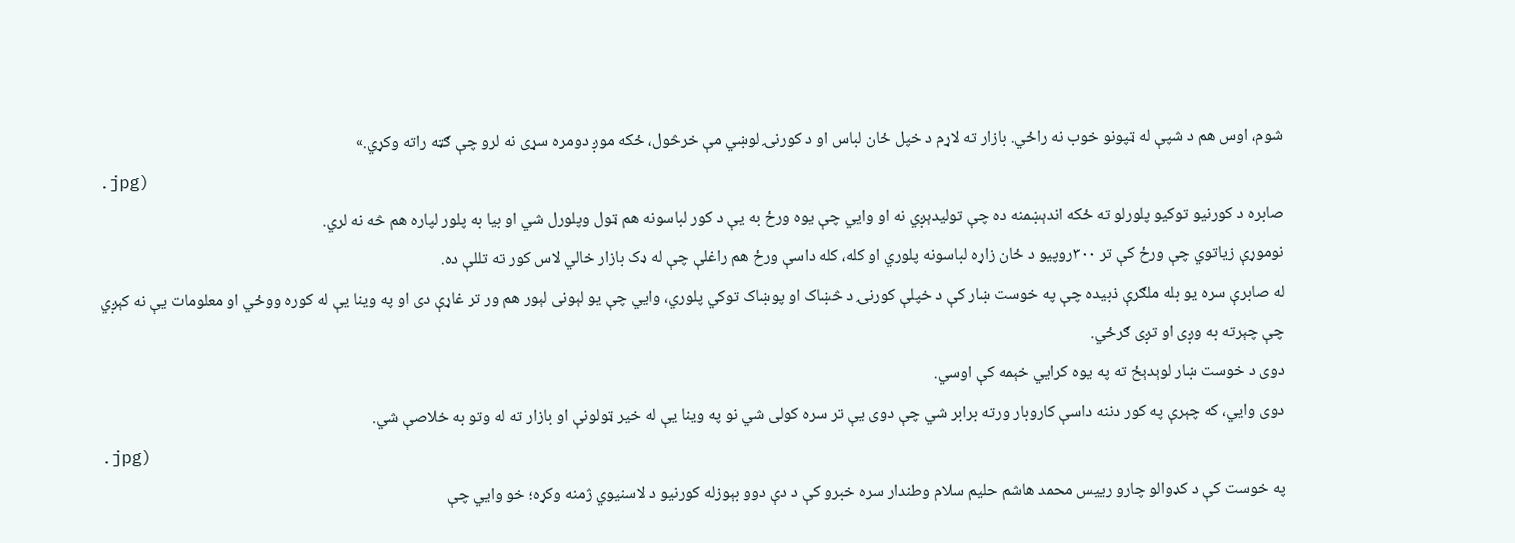شوم، اوس هم د شپې له ټپونو خوب نه راځي. بازار ته لاړم د خپل ځان لباس او د کورنۍ لوښي مې خرڅول، ځکه موږ دومره سړی نه لرو چې ګټه راته وکړي.»
.jpg)
صابره د کورنیو توکيو پلورلو ته ځکه اندېښمنه ده چې توليدېږي نه او وايي چې يوه ورځ به يې د کور لباسونه هم ټول وپلورل شي او بيا به پلور لپاره هم څه نه لري.
نوموړې زیاتوي چې ورځ کې تر ۳۰۰روپیو د ځان زاړه لباسونه پلوري او کله، کله داسې ورځ هم راغلې چې له ډک بازار خالي لاس کور ته تللې ده.
له صابرې سره یو بله ملګرې ذبیده چې په خوست ښار کې د خپلې کورنۍ د څښاک او پوښاک توکي پلوري، وايي چې یو لېونی لېور هم ور تر غاړې دی او په وینا یې له کوره ووځي او معلومات یې نه کېږي چې چېرته به وږی او تږی ګرځي.
دوی د خوست ښار لوېدېځ ته په یوه کرايي خېمه کې اوسي.
دوی وايي، که چېرې په کور دننه داسې کاروبار ورته برابر شي چې دوی یې تر سره کولی شي نو په وینا یې له خير ټولونې او بازار ته له وتو به خلاصې شي.
.jpg)
په خوست کې د کډوالو چارو رييس محمد هاشم حلیم سلام وطندار سره خبرو کې د دې دوو بېوزله کورنیو د لاسنیوي ژمنه وکړه؛ خو وايي چې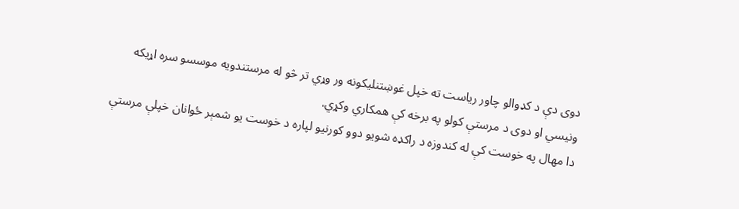دوی دې د کډوالو چاور رياست ته خپل غوښتنليکونه ور وړي تر څو له مرستندويه موسسو سره اړيکه ونيسي او دوی د مرستې کولو په برخه کې همکاري وکړي.
دا مهال په خوست کې له کندوزه د راکډه شویو دوو کورنیو لپاره د خوست یو شمېر ځوانان خپلې مرستې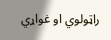راټولوي او غواړي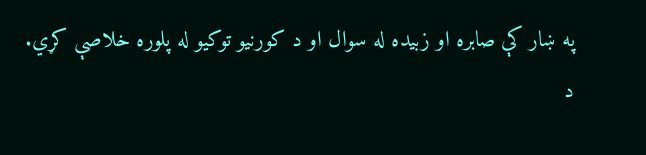په ښار کې صابره او زبیده له سوال او د کورنیو توکيو له پلوره خلاصې کړي.
د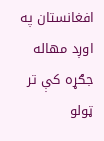افغانستان په اوږد مهاله جګړه کې تر ټولو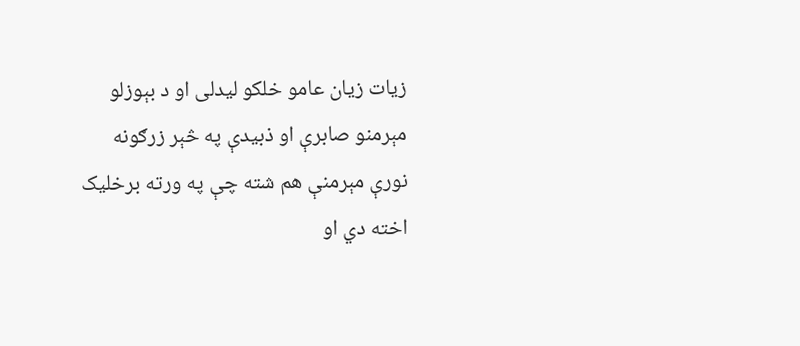زیات زیان عامو خلکو لیدلی او د بېوزلو مېرمنو صابرې او ذبیدې په څېر زرګونه نورې مېرمنې هم شته چې په ورته برخلیک اخته دي او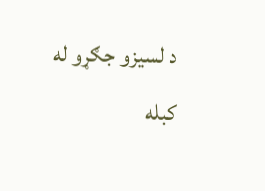د لسیزو جګړو له کبله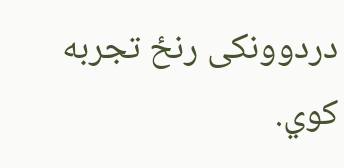دردوونکی رنځ تجربه کوي.